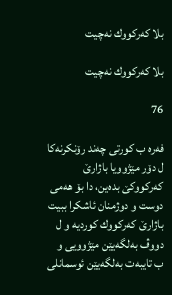بلا كه‌ركووك نه‌چیت

بلا كه‌ركووك نه‌چیت

76

فه‌ره‌ ب كورتى چه‌ند رۆنكرنه‌كا ل دۆر مێژوویا باژارێ كه‌ركووكێ بده‌ین، دا بۆ هه‌مى دوست و دوژمنان ئاشكرا ببیت باژارێ كه‌ركووك كوردیه‌ و ل دووڤ به‌لگه‌یێن مێژوویى و ب تایبه‌ت به‌لگه‌یێن ئوسمانلى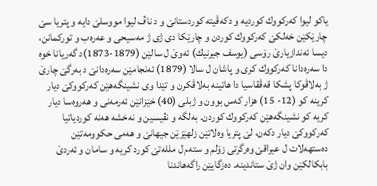یاكو لیوا كه‌ركووك كوردیه‌ و دكه‌ڤیته‌ كوردستانێ و د ناڤ لیوا مووسلێ دایه‌ و پتریا سێ چارێكێن خه‌لكێ كه‌ركووك كوردن و چارێكا دى ژى ژ مه‌سیحى و عه‌ره‌ب و توركمانن، دیسا ئه‌ندازیارێ رۆسى (یوسف جیرنیك) ئه‌وێ ل سالێن (1879-1873)د گه‌ریانا خوه‌ دا سه‌ره‌دانا كه‌ركووك كرى و پاشان ل سالا (1879) ئه‌نجامێن سه‌ره‌دانێ د به‌رگێ چارێ ژ به‌لاڤوكا پشكا قه‌ڤقاسیا دا هاتینه‌ به‌لاڤكرن و تێدا وى نشینگه‌هێن كه‌ركووكێ دیار كرینه‌ كو (12- 15) هزار كه‌س بوون و ژبلى (40) خێزانێن ئه‌رمه‌نى و هه‌روه‌سا دیار كریه‌ كو نشینگه‌هێن كه‌ركووك كوردن. به‌لگه‌ و نڤیسین و نه‌خشه‌ هه‌نه‌ كوردیاتیا كه‌ركووكێ دیار دكه‌ن، لێ پتریا وه‌لاتێن زلهێزێن جیهانێ و هه‌مى حكوومه‌تێن ده‌ستهه‌لات ل عیراقێ وه‌رگرتى زۆلم و سته‌م ل ملله‌تێ كورد كریه‌ و سامان و ئه‌ردێ بابكالكێن وان ژێ ستاندینه‌. ده‌زگایێن راگه‌هاندنا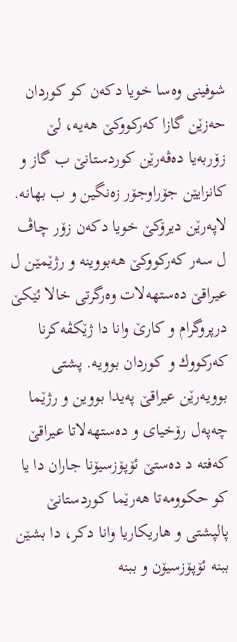شوفینى وه‌سا خویا دكه‌ن كو كوردان حه‌زێن گازا كه‌ركووكێ هه‌یه‌، لێ زۆربه‌یا ده‌ڤه‌رێن كوردستانێ ب گاز و كانزایێن جۆراوجۆر زه‌نگین و ب بهانه‌.
لاپه‌رێن دیرۆكێ خویا دكه‌ن زۆر چاڤ ل سه‌ر كه‌ركووكێ هه‌بووینه‌ و رژێمێن ل عیراقێ ده‌ستهه‌لات وه‌رگرتى خالا ئێكێ درپروگرام و كارێ وانا دا ژێكڤه‌كرنا كه‌ركووك و كوردان بوویه‌. پشتى بوویه‌رێن عیراقێ په‌یدا بووین و رژێما چه‌په‌ل رۆخیاى و ده‌ستهه‌لاتا عیراقێ كه‌فته‌ د ده‌ستێ ئۆپۆزسیۆنا جاران دا یا كو حكوومه‌تا هه‌رێما كوردستانێ پالپشتى و هاریكاریا وانا دكر، دا بشێن ببنه‌ ئۆپۆزسیۆن و ببنه‌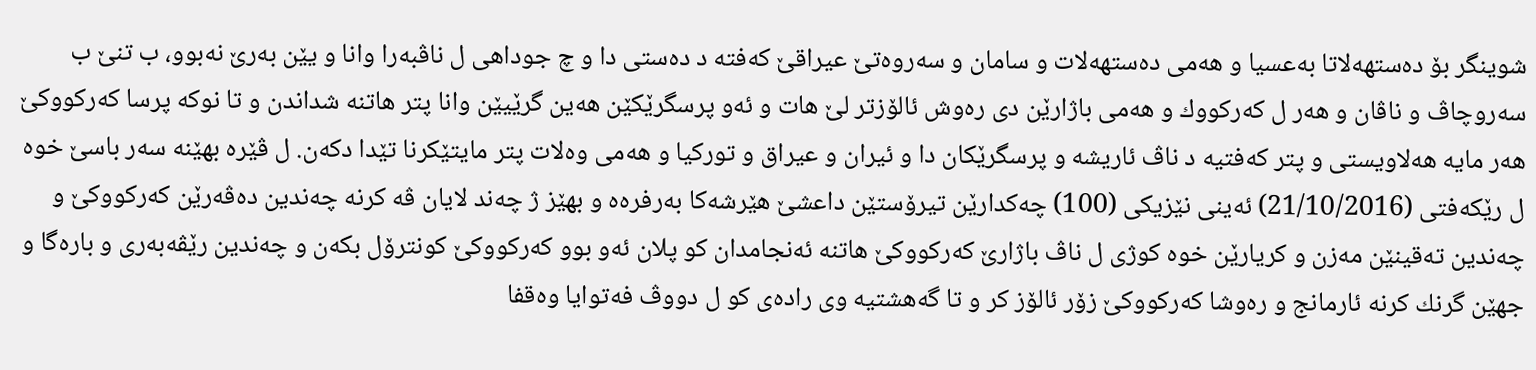شوینگر بۆ ده‌ستهه‌لاتا به‌عسیا و هه‌مى ده‌ستهه‌لات و سامان و سه‌روه‌تێ عیراقێ كه‌فته‌ د ده‌ستى دا و چ جوداهى ل ناڤبه‌را وانا و یێن به‌رێ نه‌بوو، ب تنێ ب سه‌روچاڤ و ناڤان و هه‌ر ل كه‌ركووك و هه‌مى باژارێن دى ره‌وش ئالۆزتر لێ هات و ئه‌و پرسگرێكێن هه‌ین گرێیێن وانا پتر هاتنه‌ شداندن و تا نوكه‌ پرسا كه‌ركووكێ هه‌ر مایه‌ هه‌لاویستى و پتر كه‌فتیه‌ د ناڤ ئاریشه‌ و پرسگرێكان دا و ئیران و عیراق و توركیا و هه‌مى وه‌لات پتر مایتێكرنا تێدا دكه‌ن. ل ڤێره‌ بهێنه‌ سه‌ر باسێ خوه‌ ل رێكه‌فتى (21/10/2016) ئه‌ینى نێزیكى (100) چه‌كدارێن تیرۆستێن داعشێ هێرشه‌كا به‌رفره‌ه و بهێز ژ چه‌ند لایان ڤه‌ كرنه‌ چه‌ندین ده‌ڤه‌رێن كه‌ركووكێ و چه‌ندین ته‌قینێن مه‌زن و كریارێن خوه‌ كوژى ل ناڤ باژارێ كه‌ركووكێ هاتنه‌ ئه‌نجامدان كو پلان ئه‌و بوو كه‌ركووكێ كونترۆل بكه‌ن و چه‌ندین رێڤه‌به‌رى و باره‌گا و جهێن گرنك كرنه‌ ئارمانج و ره‌وشا كه‌ركووكێ زۆر ئالۆز كر و تا گه‌هشتیه‌ وى راده‌ى كو ل دووڤ فه‌توایا وه‌قفا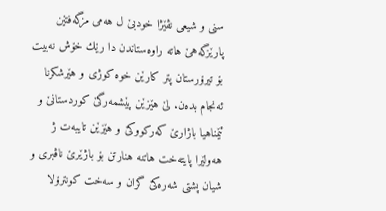سنى و شیعى نڤێژا خودبێ ل هه‌مى مزگه‌فتێن پارێزگه‌هێ هاته‌ راوه‌ستاندن دا رێك خۆش نه‌بیت بۆ تیرۆرستان پتر كارێن خوه‌ كوژى و هێرشكرنا ئه‌نجام بده‌ن. لێ هێزێن پێشمه‌رگێ كوردستانێ و ئێمناهیا باژارێ كه‌ركووكێ و هێزێن تایبه‌ت ژ هه‌ولێرا پایته‌خت هاتنه‌ هنارتن بۆ باژێرێ ناڤبرى و شیان پشتى شه‌ره‌كێ گران و سه‌خت كونترۆلا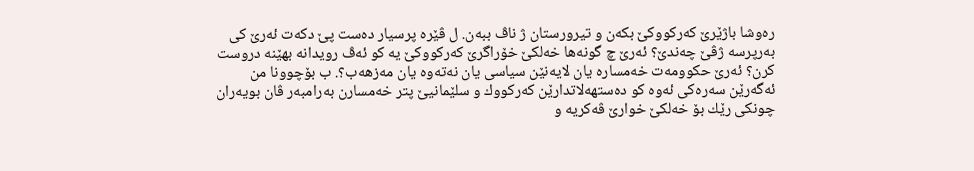ره‌وشا باژێرێ كه‌ركووكێ بكه‌ن و تیرورستان ژ ناڤ ببه‌ن. ل ڤێره‌ پرسیار ده‌ست پێ دكه‌ت ئه‌رێ كى به‌رپرسه‌ ژڤێ چه‌ندێ؟ ئه‌رێ چ گونه‌ها خه‌لكێ خۆراگرێ كه‌ركووكێ یه‌ كو ئه‌ڤ رویدانه‌ بهێنه‌ دروست كرن؟ ئه‌رێ حكوومه‌ت خه‌مساره‌ یان لایه‌نێن سیاسى یان نه‌ته‌وه‌ یان مه‌زهه‌ب؟. ب بۆچوونا من ئه‌گه‌رێن سه‌ره‌كى ئه‌وه‌ كو ده‌ستهه‌لاتدارێن كه‌ركووك و سلێمانیێ پتر خه‌مسارن به‌رامبه‌ر ڤان بویه‌ران چونكی رێك بۆ خه‌لكێ خوارێ ڤه‌كریه‌ و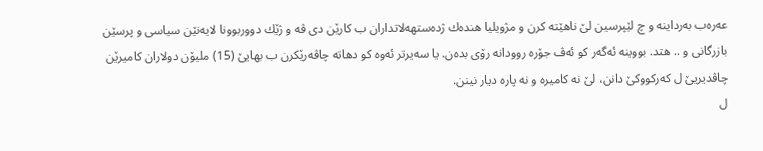عه‌ره‌ب به‌رداینه‌ و چ لێپرسین لێ ناهێته‌ كرن و مژویلیا هنده‌ك ژده‌ستهه‌لاتداران ب كارێن دى ڤه‌ و ژێك دووربوونا لایه‌نێن سیاسى و پرسێن بازرگانى و .. هتد. بووینه‌ ئه‌گه‌ر كو ئه‌ڤ جۆره‌ روودانه‌ رۆى بده‌ن. یا سه‌یرتر ئه‌وه‌ كو دهاته‌ چاڤه‌رێكرن ب بهایێ (15) ملیۆن دولاران كامیرێن چاڤدیریێ ل كه‌ركووكێ دانن، لێ نه‌ كامیره‌ و نه‌ پاره‌ دیار نینن.
ل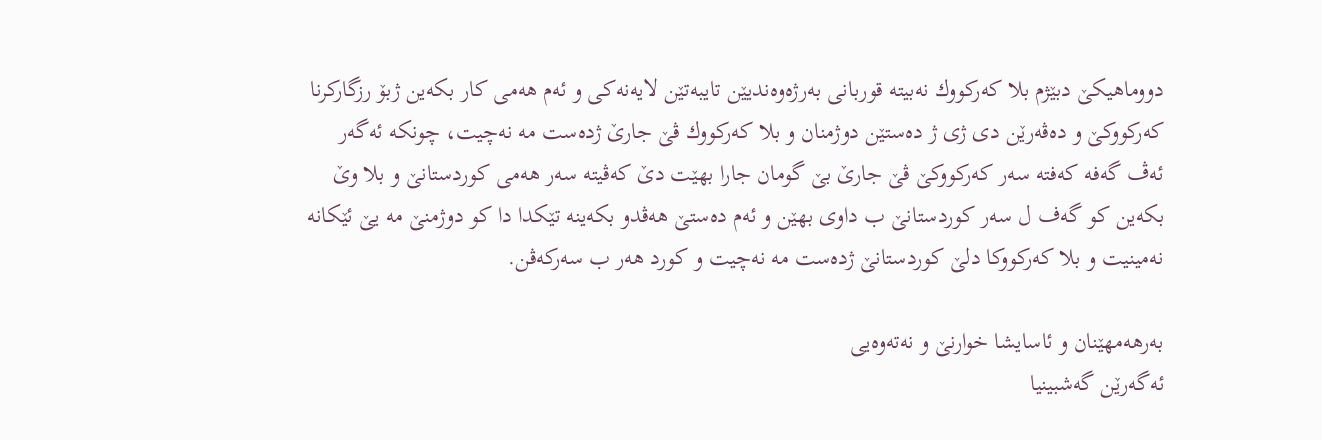دووماهیكێ دبێژم بلا كه‌ركووك نه‌بیته‌ قوربانى به‌رژه‌وه‌ندیێن تایبه‌تێن لایه‌نه‌كى و ئه‌م هه‌مى كار بكه‌ین ژبۆ رزگاركرنا كه‌ركووكێ و ده‌ڤه‌رێن دى ژى ژ ده‌ستێن دوژمنان و بلا كه‌ركووك ڤێ جارێ ژده‌ست مه‌ نه‌چیت، چونكه‌ ئه‌گه‌ر ئه‌ڤ گه‌فه‌ كه‌فته‌ سه‌ر كه‌ركووكێ ڤێ جارێ بێ گومان جارا بهێت دێ كه‌ڤیته‌ سه‌ر هه‌مى كوردستانێ و بلا وێ بكه‌ین كو گه‌ف ل سه‌ر كوردستانێ ب داوى بهێن و ئه‌م ده‌ستێ هه‌ڤدو بكه‌ینه‌ تێكدا دا كو دوژمنێ مه‌ یێ ئێكانه‌ نه‌مینیت و بلا كه‌ركووكا دلێ كوردستانێ ژده‌ست مه‌ نه‌چیت و كورد هه‌ر ب سه‌ركه‌ڤن.

به‌رهه‌مهێنان و ئاسایشا خوارنێ و نه‌ته‌وه‌یى
ئه‌گه‌رێن گه‌شبینیا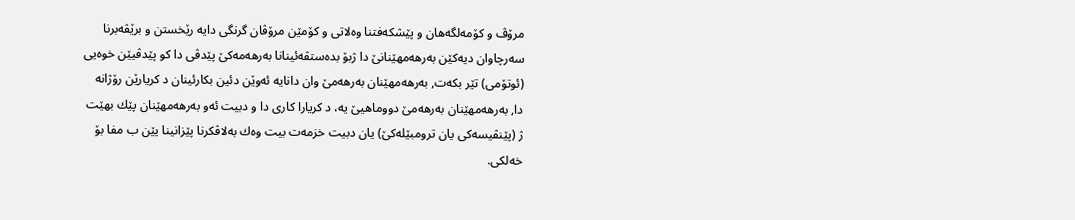مرۆڤ و كۆمه‌لگه‌هان و پێشكه‌فتنا وه‌لاتى و كۆمێن مرۆڤان گرنگى دایه‌ رێخستن و برێڤه‌برنا سه‌رچاوان دیه‌كێن به‌رهه‌مهێنانێ دا ژبۆ بده‌ستڤه‌ئینانا به‌رهه‌مه‌كێ پێدڤى دا كو پێدڤیێن خوه‌یى (ئوتۆمى) تێر بكه‌ت, به‌رهه‌مهێنان به‌رهه‌مێ وان دانایه‌ ئه‌وێن دئین بكارئینان د كریارێن رۆژانه‌ دا, به‌رهه‌مهێنان به‌رهه‌مێ دووماهیێ یه‌، د كریارا كارى دا و دبیت ئه‌و به‌رهه‌مهێنان پێك بهێت ژ (پێنڤیسه‌كى یان ترومبێله‌كێ) یان دبیت خزمه‌ت بیت وه‌ك به‌لاڤكرنا پێزانینا یێن ب مفا بۆ خه‌لكی.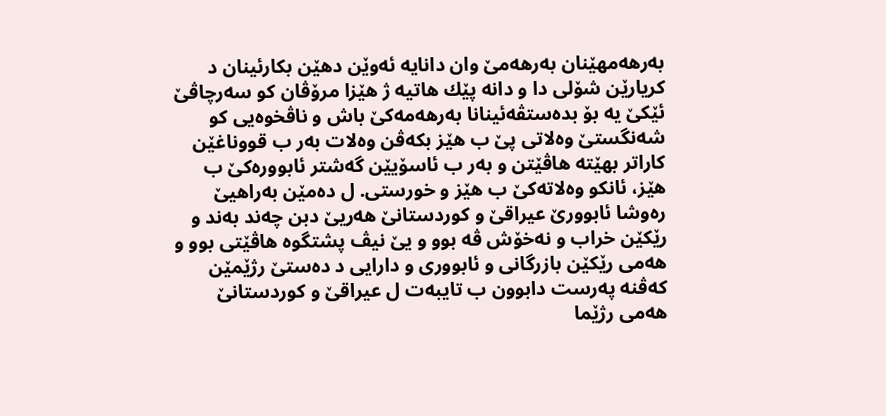به‌رهه‌مهێنان به‌رهه‌مێ وان دانایه‌ ئه‌وێن دهێن بكارئینان د كریارێن شۆلى دا و دانه‌ پێك هاتیه‌ ژ هێزا مرۆڤان كو سه‌رچاڤێ ئێكێ یه‌ بۆ بده‌ستڤه‌ئینانا به‌رهه‌مه‌كێ باش و ناڤخوه‌یى كو شه‌نگستێ وه‌لاتى پێ ب هێز بكه‌ڤن وه‌لات به‌ر ب قووناغێن كاراتر بهێته‌ هاڤێتن و به‌ر ب ئاسۆیێن گه‌شتر ئابووره‌كێ ب هێز، ئانكو وه‌لاته‌كێ ب هێز و خورستى. ل ده‌مێن به‌راهیێ ره‌وشا ئابوورێ عیراقێ و كوردستانێ هه‌ریێ دبن چه‌ند به‌ند و رێكێن خراب و نه‌خۆش ڤه‌ بوو و یێ نیڤ پشتگوه هاڤێتى بوو و هه‌مى رێكێن بازرگانى و ئابوورى و دارایى د ده‌ستێ رژێمێن كه‌ڤنه‌ په‌رست دابوون ب تایبه‌ت ل عیراقێ و كوردستانێ هه‌مى رژێما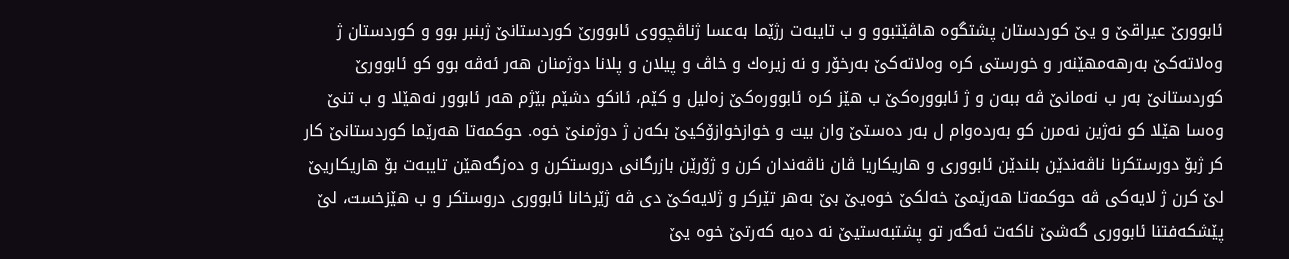ئابوورێ عیراقێ و یێ كوردستان پشتگوه هاڤێتبوو و ب تایبه‌ت رژێما به‌عسا ژناڤچووى ئابوورێ كوردستانێ ژبنبر بوو و كوردستان ژ وه‌لاته‌كێ به‌رهه‌مهێنه‌ر و خورستى كره‌ وه‌لاته‌كێ به‌رخۆر و نه‌ زیره‌ك و خاڤ و پیلان و پلانا دوژمنان هه‌ر ئه‌ڤه‌ بوو كو ئابوورێ كوردستانێ به‌ر ب نه‌مانێ ڤه‌ ببه‌ن و ژ ئابووره‌كێ ب هێز كره‌ ئابووره‌كێ زه‌لیل و كێم، ئانكو دشێم بێژم هه‌ر ئابوور نه‌هێلا و ب تنێ وه‌سا هێلا كو نه‌ژین نه‌مرن كو به‌رده‌وام ل به‌ر ده‌ستێ وان بیت و خوازخوازۆكیێ بكه‌ن ژ دوژمنێ خوه‌. حوكمه‌تا هه‌رێما كوردستانێ كار كر ژبۆ دورستكرنا ناڤه‌ندێن بلندێن ئابوورى و هاریكاریا ڤان ناڤه‌ندان كرن و ژۆرێن بازرگانى دروستكرن و ده‌زگه‌هێن تایبه‌ت بۆ هاریكاریێ لێ كرن ژ لایه‌كى ڤه‌ حوكمه‌تا هه‌رێمێ خه‌لكێ خوه‌یێ بێ به‌هر تێركر و ژلایه‌كێ دى ڤه‌ ژێرخانا ئابوورى دروستكر و ب هێزخست، لێ پێشكه‌فتنا ئابوورى گه‌شێ ناكه‌ت ئه‌گه‌ر تو پشتبه‌ستیێ نه‌ ده‌یه‌ كه‌رتێ خوه‌ یێ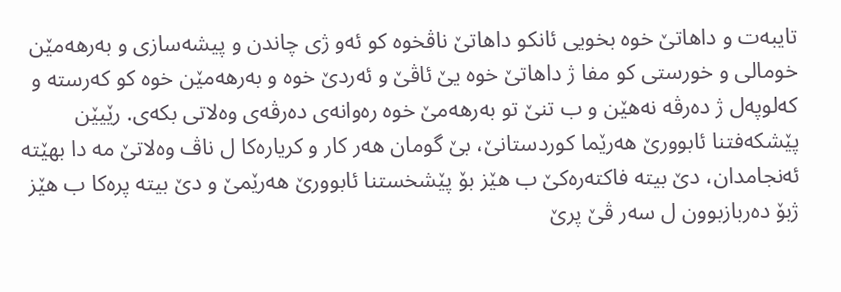تایبه‌ت و داهاتێ خوه‌ بخویى ئانكو داهاتێ ناڤخوه‌ كو ئه‌و ژى چاندن و پیشه‌سازى و به‌رهه‌مێن خومالى و خورستى كو مفا ژ داهاتێ خوه‌ یێ ئاڤێ و ئه‌ردێ خوه‌ و به‌رهه‌مێن خوه‌ كو كه‌رسته‌ و كه‌لوپه‌ل ژ ده‌رڤه‌ نه‌هێن و ب تنێ تو به‌رهه‌مێ خوه‌ ره‌وانه‌ى ده‌رڤه‌ى وه‌لاتى بكه‌ى. رێیێن پێشكه‌فتنا ئابوورێ هه‌رێما كوردستانێ، بێ گومان هه‌ر كار و كریاره‌كا ل ناڤ وه‌لاتێ مه‌ دا بهێته‌ ئه‌نجامدان، دێ بیته‌ فاكته‌ره‌كێ ب هێز بۆ پێشخستنا ئابوورێ هه‌رێمێ و دێ بیته‌ پره‌كا ب هێز ژبۆ ده‌ربازبوون ل سه‌ر ڤێ پرێ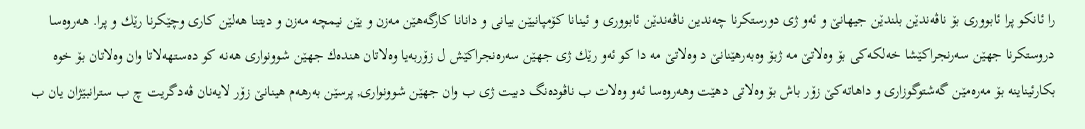را ئانكو پرا ئابوورى بۆ ناڤه‌ندێن بلندێن جیهانێ و ئه‌و ژى دورستكرنا چه‌ندین ناڤه‌ندێن ئابوورى و ئینانا كۆمپانیێن بیانى و دانانا كارگه‌هێن مه‌زن و یێن نیمچه‌ مه‌زن و دیتنا هه‌لێن كارى وچێكرنا رێك و پرا. هه‌روه‌سا دروستكرنا جهێن سه‌رنجراكێشا خه‌لكه‌كى بۆ وه‌لاتێ مه‌ ژبۆ وه‌به‌رهێنانێ د وه‌لاتێ مه‌ دا كو ئه‌و رێك ژی جهێن سه‌ره‌نجراكێش ل زۆربه‌یا وه‌لاتان هنده‌ك جهێن شوونوارى هه‌نه‌ كو ده‌ستهه‌لاتا وان وه‌لاتان بۆ خوه‌ بكارئیناینه‌ بۆ مه‌ره‌مێن گه‌شتوگوزارى و داهاته‌كێ زۆر باش بۆ وه‌لاتى دهێت وهه‌روه‌سا ئه‌و وه‌لات ب ناڤوده‌نگ دبیت ژی ب وان جهێن شوونوارى, پرسێن به‌رهه‌م هینانێ زۆر لایه‌نان ڤه‌دگریت چ ب سترانبێژان یان ب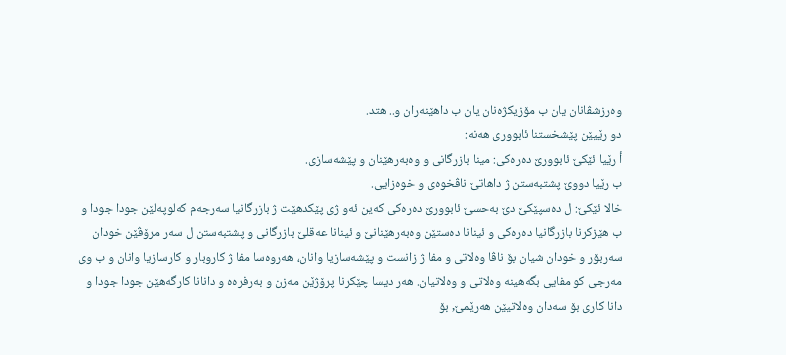وه‌رزشڤانان یان ب مۆزیكژه‌نان یان ب داهێنه‌ران و.. هتد.
دو رێیێن پێشخستنا ئابوورى هه‌نه‌:
أ‌ رێیا ئێكێ ئابوورێ ده‌ره‌كى: مینا بازرگانى و وه‌به‌رهێنان و پێشه‌سازى.
ب‌ رێیا دووێ پشتبه‌ستن ژ داهاتێ ناڤخوه‌ى و خوه‌زایى.
خالا ئێكێ: ل ده‌سپێكێ دێ به‌حسێ ئابوورێ ده‌ره‌كى كه‌ین ئه‌و ژى پێكدهێت ژ بازرگانیا سه‌رجه‌م كه‌لوپه‌لێن جودا جودا و ب هێزكرنا بازرگانیا ده‌ره‌كى و ئینانا ده‌ستێن وه‌به‌رهێنانێ و ئینانا عه‌قلێ بازرگانى و پشتبه‌ستن ل سه‌ر مرۆڤێن خودان سه‌ربۆر و خودان شیان بۆ ناڤا وه‌لاتى و مفا ژ زانست و پێشه‌سازیا وانان، هه‌روه‌سا مفا ژ كاروبار و كارسازیا وانان و ب وى مه‌رجى كو مفایى بگه‌هینه‌ وه‌لاتى و وه‌لاتیان. هه‌ر دیسا چێكرنا پرۆژێن مه‌زن و به‌رفره‌ه و دانانا كارگه‌هێن جودا جودا و دانا كارى بۆ سه‌دان وه‌لاتیێن هه‌رێمێ, بۆ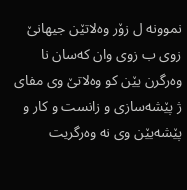نموونه‌ ل زۆر وه‌لاتێن جیهانێ زوى ب زوى وان كه‌سان نا وه‌رگرن یێن كو وه‌لاتێ وى مفای ژ پێشه‌سازى و زانست و كار و پێشه‌یێن وى نه‌ وه‌رگریت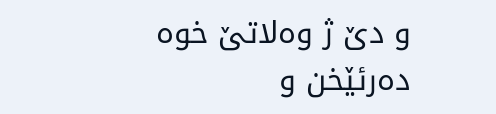و دێ ژ وه‌لاتێ خوه‌ ده‌رئێخن و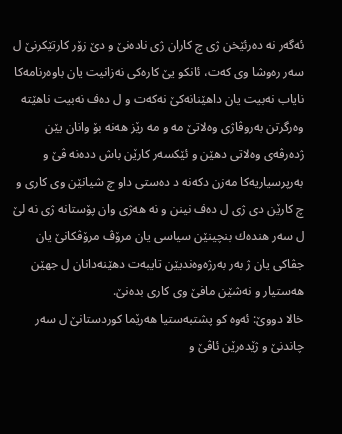ئه‌گه‌ر نه‌ ده‌رئێخن ژى چ كاران ژى ناده‌نێ و دێ زۆر كارتێكرنێ ل سه‌ر ره‌وشا وى كه‌ت، ئانكو یێ كاره‌كى نه‌زانیت یان باوه‌رنامه‌كا نایاب نه‌بیت یان داهێنانه‌كێ نه‌كه‌ت و ل ده‌ف نه‌بیت ناهێته‌ وه‌رگرتن به‌روڤاژى وه‌لاتێ مه‌ و مه‌ رێز هه‌نه‌ بۆ وانان یێن ژده‌رڤه‌ى وه‌لاتى دهێن و ئێكسه‌ر كارێن باش دده‌نه‌ ڤێ و به‌رپرسیاریه‌كا مه‌زن دكه‌نه‌ د ده‌ستى داو چ شیانێن وى كارى و چ كارێن دى ژی ل ده‌ف نینن و نه‌ هه‌ژى وان پۆستانه‌ ژی نه‌ لێ ل سه‌ر هنده‌ك بنچینێن سیاسى یان مرۆڤ مرۆڤكانێ یان جڤاكى یان ژ به‌ر به‌رژه‌وه‌ندیێن تایبه‌ت دهێنه‌دانان ل جهێن هه‌ستیار و نه‌شێن مافێ وى كارى بده‌نێ.
خالا دووێ: ئه‌وه‌ كو پشتبه‌ستیا هه‌رێما كوردستانێ ل سه‌ر چاندنێ و ژێده‌رێن ئاڤێ و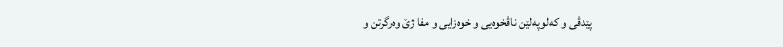پێدڤى و كه‌لوپه‌لێن ناڤخوه‌یى و خوه‌زایی و مفا ژێ وه‌رگرتن و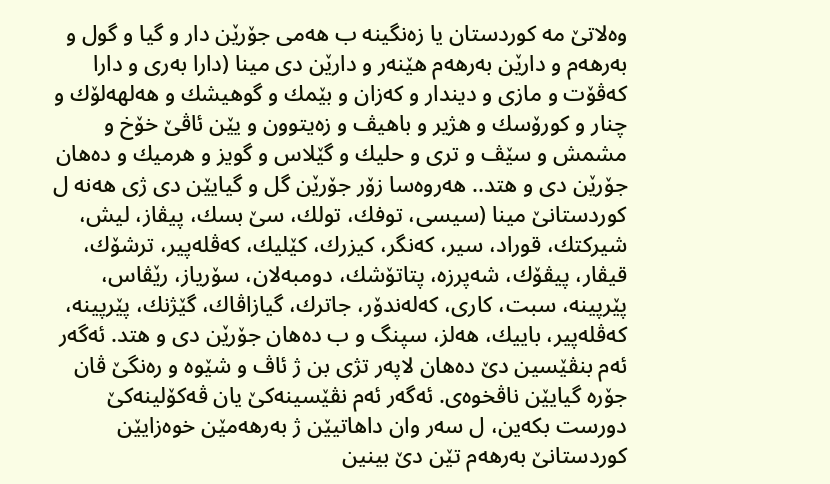وه‌لاتێ مه‌ كوردستان یا زه‌نگینه‌ ب هه‌مى جۆرێن دار و گیا و گول و به‌رهه‌م و دارێن به‌رهه‌م هێنه‌ر و دارێن دى مینا (دارا به‌رى و دارا كه‌ڤۆت و مازى و دیندار و كه‌زان و بێمك و گوهیشك و هه‌لهه‌لۆك و چنار و كورۆسك و هژیر و باهیڤ و زه‌یتوون و یێن ئاڤێ خۆخ و مشمش و سێڤ و ترى و حلیك و گێلاس و گویز و هرمیك و ده‌هان جۆرێن دى و هتد.. هه‌روه‌سا زۆر جۆرێن گل و گیایێن دى ژى هه‌نه‌ ل كوردستانێ مینا (سیسى، توفك، تولك، سێ بسك، پیڤاز، لیش، شیركتك، قوراد، سیر، كه‌نگر، كیزرك، كێلیك، كه‌ڤله‌پیر، ترشۆك، قیڤار، پیڤۆك، شه‌پرزه‌، پتاتۆشك، دومبه‌لان، سۆریاز، رێڤاس، پێرپینه‌، سبت، كارى، كه‌له‌ندۆر، جاترك، گیازاڤاك، گێژنك، پێرپینه‌، كه‌ڤله‌پیر، باییك، هه‌لز، سپنگ و ب ده‌هان جۆرێن دى و هتد. ئه‌گه‌ر ئه‌م بنڤێسین دێ ده‌هان لاپه‌ر تژى بن ژ ئاڤ و شێوه‌ و ره‌نگێ ڤان جۆره‌ گیایێن ناڤخوه‌ى. ئه‌گه‌ر ئه‌م نڤێسینه‌كێ یان ڤه‌كۆلینه‌كێ دورست بكه‌ین، ل سه‌ر وان داهاتیێن ژ به‌رهه‌مێن خوه‌زایێن كوردستانێ به‌رهه‌م تێن دێ بینین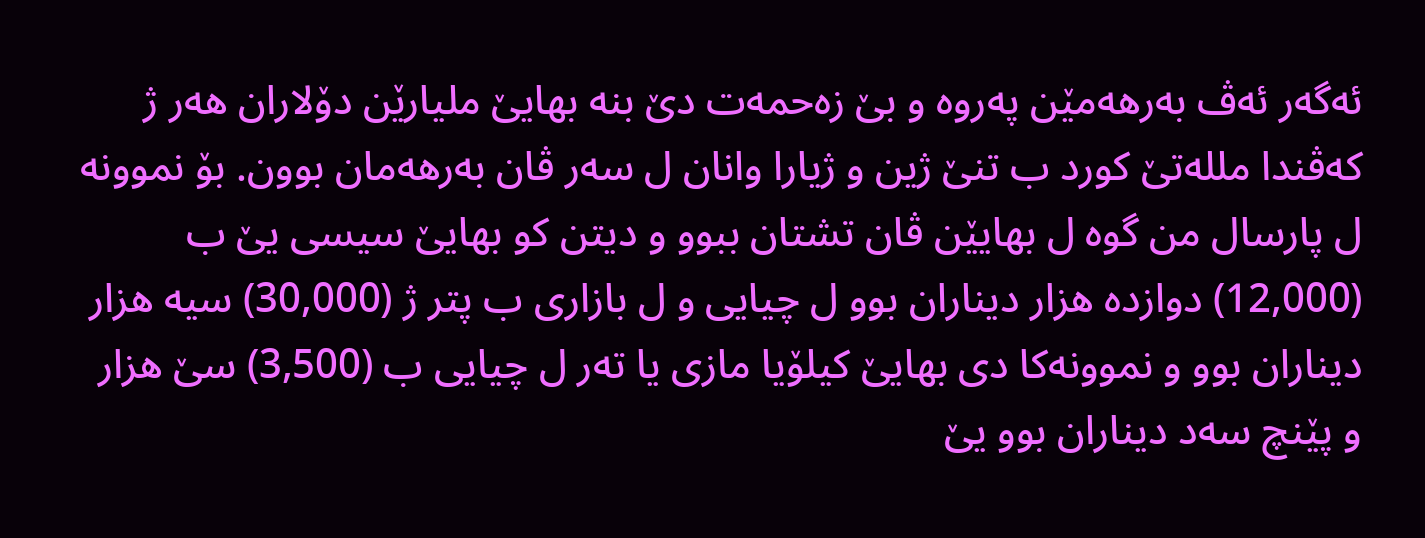ئه‌گه‌ر ئه‌ڤ به‌رهه‌مێن په‌روه‌ و بێ زه‌حمه‌ت دێ بنه‌ بهایێ ملیارێن دۆلاران هه‌ر ژ كه‌ڤندا ملله‌تێ كورد ب تنێ ژین و ژیارا وانان ل سه‌ر ڤان به‌رهه‌مان بوون. بۆ نموونه‌ ل پارسال من گوه ل بهایێن ڤان تشتان ببوو و دیتن كو بهایێ سیسى یێ ب (12,000) دوازده‌ هزار دیناران بوو ل چیایى و ل بازارى ب پتر ژ (30,000) سیه هزار دیناران بوو و نموونه‌كا دى بهایێ كیلۆیا مازى یا ته‌ر ل چیایى ب (3,500) سێ هزار و پێنچ سه‌د دیناران بوو یێ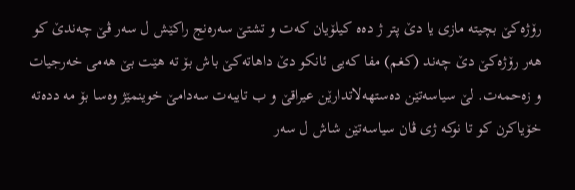رۆژه‌كێ بچیته‌ مازى یا دێ پتر ژ ده‌ه كیلۆیان كه‌ت و تشتێ سه‌ره‌نج راكێش ل سه‌ر ڤێ چه‌ندێ كو هه‌ر رۆژه‌كێ دێ چه‌ند (كغم) مفا كه‌یی ئانكو دێ داهاته‌كێ باش بۆ ته‌ هێت بێ هه‌مى خه‌رجیات و زه‌حمه‌ت. لێ سیاسه‌تێن ده‌ستهه‌لاتدارێن عیراقێ و ب تایبه‌ت سه‌دامێ خوینمێژ وه‌سا بۆ مه‌ دده‌ته‌ خۆیاكرن كو تا نوكه‌ ژى ڤان سیاسه‌تێن شاش ل سه‌ر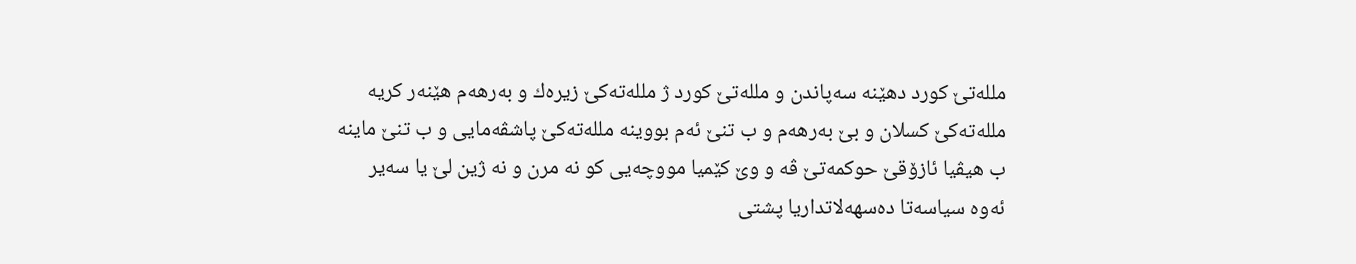ملله‌تێ كورد دهێنه‌ سه‌پاندن و ملله‌تێ كورد ژ ملله‌ته‌كێ زیره‌ك و به‌رهه‌م هێنه‌ر كریه‌ ملله‌ته‌كێ كسلان و بێ به‌رهه‌م و ب تنێ ئه‌م بووینه‌ ملله‌ته‌كێ پاشڤه‌مایى و ب تنێ ماینه‌ ب هیڤیا ئازۆقێ حوكمه‌تێ ڤه‌ و وێ كێمیا مووچه‌یى كو نه‌ مرن و نه‌ ژین لێ یا سه‌یر ئه‌وه‌ سیاسه‌تا ده‌سهه‌لاتداریا پشتى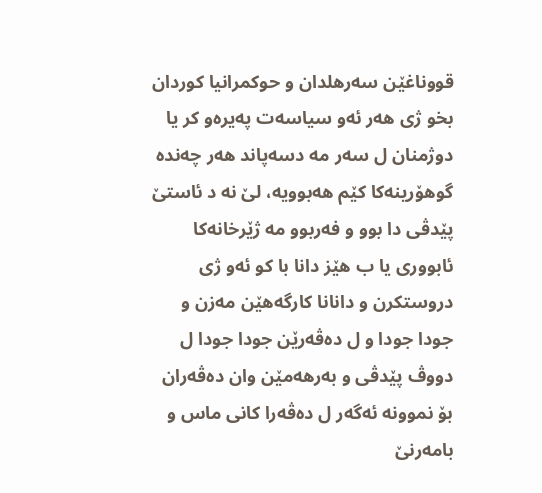قووناغێن سه‌رهلدان و حوكمرانیا كوردان بخو ژی هه‌ر ئه‌و سیاسه‌ت په‌یره‌و كر یا دوژمنان ل سه‌ر مه‌ دسه‌پاند هه‌ر چه‌نده‌ گوهۆرینه‌كا كێم هه‌بوویه‌، لێ نه‌ د ئاستێ پێدڤى دا بوو و فه‌ربوو مه‌ ژێرخانه‌كا ئابوورى یا ب هێز دانا با كو ئه‌و ژى دروستكرن و دانانا كارگه‌هێن مه‌زن و جودا جودا و ل ده‌ڤه‌رێن جودا جودا ل دووڤ پێدڤى و به‌رهه‌مێن وان ده‌ڤه‌ران بۆ نموونه‌ ئه‌گه‌ر ل ده‌ڤه‌را كانى ماس و بامه‌رنێ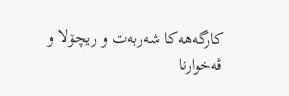كارگه‌هه‌كا شه‌ربه‌ت و ریچۆلا و ڤه‌خوارنا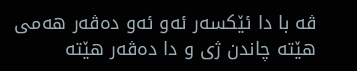ڤه‌ با دا ئێكسه‌ر ئه‌و ئه‌و ده‌ڤه‌ر هه‌مى هێته‌ چاندن ژی و دا ده‌ڤه‌ر هێته‌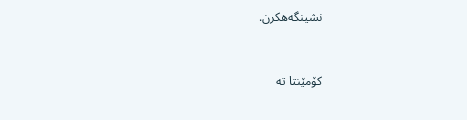نشینگه‌هكرن.



کۆمێنتا تە